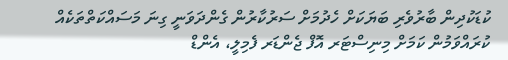ކުޑަކުދިން ބާރުވެރި ބަޔަކަށް ހެދުމަށް ސަރުކާރުން ގެންދަވަނީ ގިނަ މަސައްކަތްތަކެއް ކުރައްވަމުން ކަމަށް މިނިސްޓަރ އޮފް ޖެންޑަރ ފެމިލީ، އެންޑް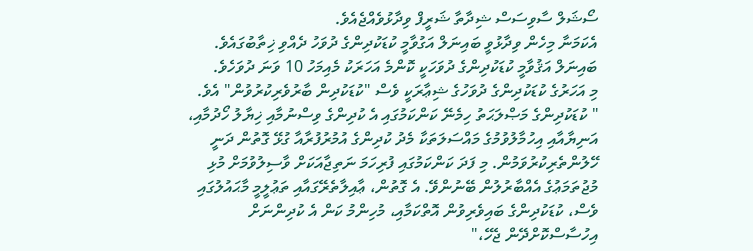ސޯޝަލް ސާވިސަސް ޝިދާތާ ޝަރީފް ވިދާޅުވެއްޖެއެވެ.
އެކަމަނާ މިހެން ވިދާޅުވީ ބައިނަލް އަގުވާމީ ކުޑަކުދިންގެ ދުވަހު ދެއްވި ޚިތާބުގައެވެ. ބައިނަލް އަޤުވާމީ ކުޑަކުދިންގެ ދުވަހަކީ ކޮންމެ އަހަރަކު މެއިމަހު 10 ވަނަ ދުވަހެވެ.
މި އަހަރުގެ ކުޑަކުދިންގެ ދުވަހުގެ ޝިޢާރަކީ ވެސް "ކުޑަކުދިން ބާރުވެރިކުރުވުން" އެވެ.
" ކުޑަކުދިންގެ މަޞްލަޙަތު ހިމެނޭ ކަންކަމުގައި އެ ކުދިންގެ ވިސްނުމާއި ޚިޔާލު ހޯދުމާއި، އަނިޔާއާއި އިހުމާލުވުމުގެ މައްސަލަތަކާ މެދު ކުދިންގެ އުމުރުފުރާއާ ގުޅޭ ގޮތުން ދަނީ ހޭލުންތެރިކުރުވަމުން. މި ފަދަ ކަންކަމުގައި ފުރިހަމަ ނަތިޖާއަކަށް ވާސިލުވުމަށް މުޅި މުޖުތަމަޢުގެ އެއްބާރުލުން ބޭނުންވޭ. އެ ގޮތުން، ޢާއިލާތެރޭގައާއި ތަޢުލީމީ މާޙައުލުގައި ވެސް، ކުޑަކުދިންގެ ބައިވެރިވުން އޮތްކަމާއި، މުހިންމު ކަން އެ ކުދިންނަށް އިހުސާސްކޮށްދޭން ޖެހޭ،"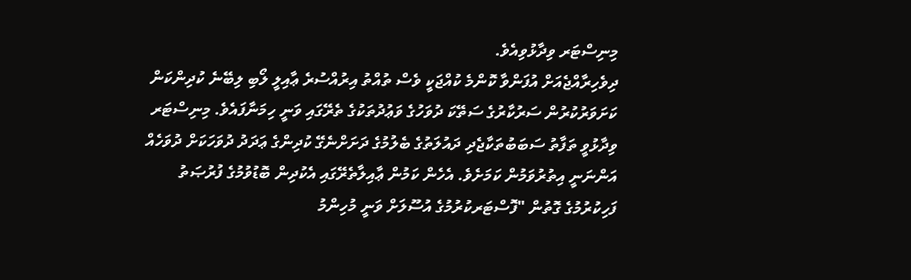މިނިސްޓަރ ވިދާޅުވިއެވެ.
ދިވެހިރާއްޖެއަށް އުފަންވާ ކޮންމެ ކުއްޖަކީ ވެސް ތުއްތު އިރުއްސުރެ ޢާއިލީ ލޯބި ލިބޭނެ ކުދިންކަން ކަށަވަރުކުރުން ސަރުކާރުގެ ސަތޭކަ ދުވަހުގެ ވަޢުދުތަކުގެ ތެރޭގައި ވަނީ ހިމަނާފައެވެ. މިނިސްޓަރ ވިދާޅުވީ ތަފާތު ސަބަބުތަކާޖެދި ދައުލަތުގެ ބެލުމުގެ ދަށަށްނެގޭ ކުދިންގެ ޢަދަދު ދުވަހަކަށް ދުވަހެއް އަންނަނީ އިތުރުވަމުން ކަމަށެވެ. އެހެން ކަމުން ޢާއިލާތެރޭގައި އެކުދިން ބޮޑުވުމުގެ ފުރުޞަތު ފަހިކުރުމުގެ ގޮތުން "ފޮސްޓަރކުރުމުގެ އުސޫލަށް ވަނީ މުހިންމު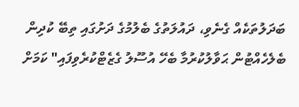ބަދަލުތަކެއް ގެނެވި، ދައުލަތުގެ ބެލުމުގެ ދަށުގައި ތިބޭ ކުދިން ބެލެހެއްޓުން ޙަވާލުކުރުމާ ބެހޭ އުސޫލު ގެޒެޓްކުރެވިފައި" ކަމަށް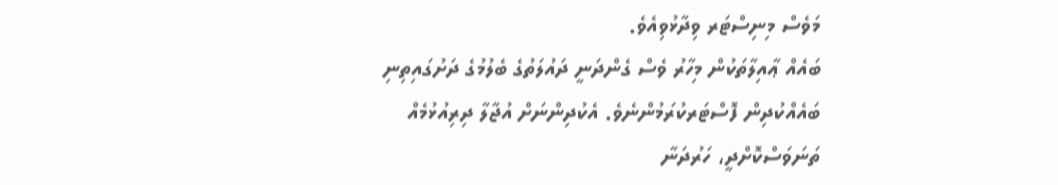މަވެސް މިނިސްޓަރ ވިދާޅުވިއެވެ.
ބައެއް ޢާއިލާތަކުން މިހާރު ވެސް ގެންދަނީ ދައުލަތުގެ ބެލުމުގެ ދަށުގައިތިނި ބައެއްކުދިން ފޮސްޓަރކުރަމުންނެވެ. އެކުދިންނަށް އުޖާލާ ދިރިއުޅުމެއް ތަނަވަސްކޮށްދީ، ހަރުދަނާ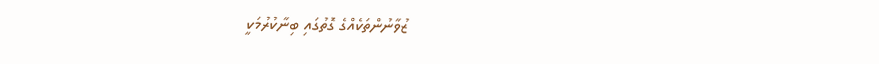ޒުވާނުންތަކެއްގެ ގޮތުގައި ބިނާކުރުމަކީ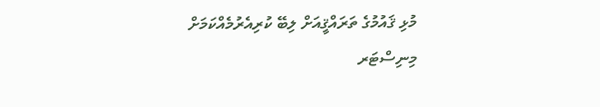މުޅި ޤައުމުގެ ތަރައްޤީއަށް ލިބޭ ކުރިއެރުމެއްކަމަށް މިނިސްޓަރ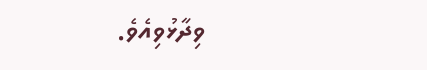ވިދާޅުވިއެވެ.